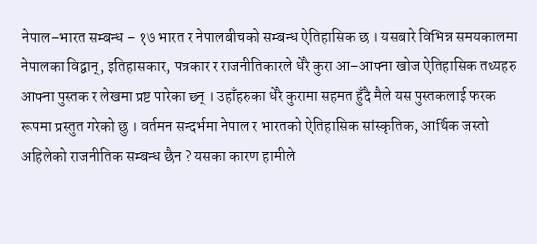नेपाल–भारत सम्बन्ध – १७ भारत र नेपालबीचको सम्बन्ध ऐतिहासिक छ । यसबारे विभिन्न समयकालमा नेपालका विद्वान्, इतिहासकार, पत्रकार र राजनीतिकारले धेरै कुरा आ–आफ्ना खोज ऐतिहासिक तथ्यहरु आफ्ना पुस्तक र लेखमा प्रष्ट पारेका छ्न् । उहाँहरुका धेरै कुरामा सहमत हुँदै मैले यस पुस्तकलाई फरक रूपमा प्रस्तुत गरेको छु । वर्तमन सन्दर्भमा नेपाल र भारतको ऐतिहासिक सांस्कृतिक, आर्थिक जस्तो अहिलेको राजनीतिक सम्बन्ध छैन ? यसका कारण हामीले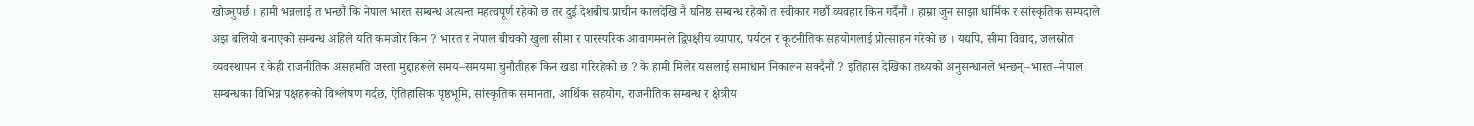खोज्नुपर्छ । हामी भन्नलाई त भन्छौं कि नेपाल भारत सम्बन्ध अत्यन्त महत्वपूर्ण रहेको छ तर दुई देशबीच प्राचीन कालदेखि नै घनिष्ठ सम्बन्ध रहेको त स्वीकार गर्छौ व्यवहार किन गर्दैनौं । हाम्रा जुन साझा धार्मिक र सांस्कृतिक सम्पदाले अझ बलियो बनाएको सम्बन्ध अहिले यति कमजोर किन ? भारत र नेपाल बीचको खुला सीमा र पारस्परिक आवागमनले द्विपक्षीय व्यापार, पर्यटन र कूटनीतिक सहयोगलाई प्रोत्साहन गरेको छ । यद्यपि, सीमा विवाद, जलस्रोत व्यवस्थापन र केही राजनीतिक असहमति जस्ता मुद्दाहरूले समय–समयमा चुनौतीहरू किन खडा गरिरहेको छ ? के हामी मिलेर यसलाई समाधान निकाल्न सक्दैनौं ? इतिहास देखिका तथ्यको अनुसन्धानले भन्छन्–भारत–नेपाल सम्बन्धका विभिन्न पक्षहरूको विश्लेषण गर्दछ, ऐतिहासिक पृष्ठभूमि, सांस्कृतिक समानता, आर्थिक सहयोग, राजनीतिक सम्बन्ध र क्षेत्रीय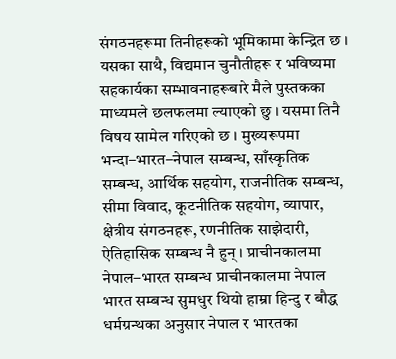संगठनहरूमा तिनीहरूको भूमिकामा केन्द्रित छ । यसका साथै, विद्यमान चुनौतीहरू र भविष्यमा सहकार्यका सम्भावनाहरूबारे मैले पुस्तकका माध्यमले छलफलमा ल्याएको छु । यसमा तिनै विषय सामेल गरिएको छ । मुख्यरूपमा भन्दा–भारत–नेपाल सम्बन्ध, साँस्कृतिक सम्बन्ध, आर्थिक सहयोग, राजनीतिक सम्बन्ध, सीमा विवाद, कूटनीतिक सहयोग, व्यापार, क्षेत्रीय संगठनहरू, रणनीतिक साझेदारी, ऐतिहासिक सम्बन्ध नै हुन् । प्राचीनकालमा नेपाल–भारत सम्बन्ध प्राचीनकालमा नेपाल भारत सम्बन्ध सुमधुर थियो हाम्रा हिन्दु र बौद्ध धर्मग्रन्थका अनुसार नेपाल र भारतका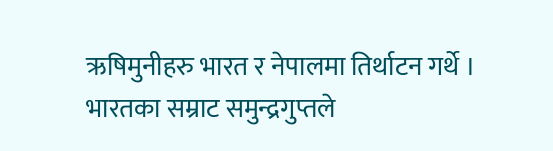ऋषिमुनीहरु भारत र नेपालमा तिर्थाटन गर्थे । भारतका सम्राट समुन्द्रगुप्तले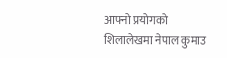आफ्नो प्रयोगको शिलालेखमा नेपाल कुमाउ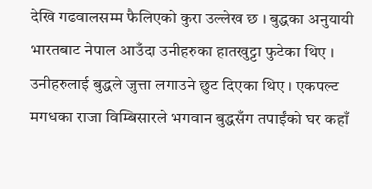देखि गढवालसम्म फैलिएको कुरा उल्लेख छ । बुद्धका अनुयायी भारतबाट नेपाल आउँदा उनीहरुका हातखुट्टा फुटेका थिए । उनीहरुलाई बुद्धले जुत्ता लगाउने छुट दिएका थिए । एकपल्ट मगधका राजा विम्बिसारले भगवान बुद्धसँग तपाईंको घर कहाँ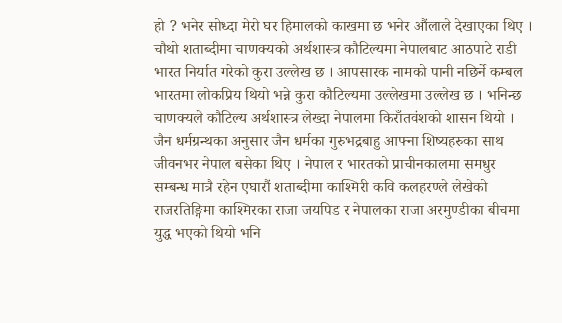हो ? भनेर सोध्दा मेरो घर हिमालको काखमा छ भनेर औंलाले देखाएका थिए । चौथो शताब्दीमा चाणक्यको अर्थशास्त्र कौटिल्यमा नेपालबाट आठपाटे राडी भारत निर्यात गरेको कुरा उल्लेख छ । आपसारक नामको पानी नछिर्ने कम्बल भारतमा लोकप्रिय थियो भन्ने कुरा कौटिल्यमा उल्लेखमा उल्लेख छ । भनिन्छ चाणक्यले कौटिल्य अर्थशास्त्र लेख्दा नेपालमा किराँतवंशको शासन थियो । जैन धर्मग्रन्थका अनुसार जैन धर्मका गुरुभद्रबाहु आफ्ना शिष्यहरुका साथ जीवनभर नेपाल बसेका थिए । नेपाल र भारतको प्राचीनकालमा समधुर सम्बन्ध मात्रै रहेन एघारौं शताब्दीमा काश्मिरी कवि कलहरण्ले लेखेको राजरतिङ्गिमा काश्मिरका राजा जयपिड र नेपालका राजा अरमुण्डीका बीचमा युद्ध भएको थियो भनि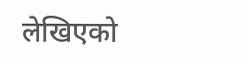लेखिएको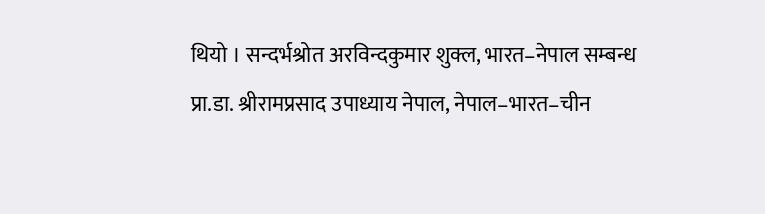थियो । सन्दर्भश्रोत अरविन्दकुमार शुक्ल, भारत–नेपाल सम्बन्ध प्रा.डा. श्रीरामप्रसाद उपाध्याय नेपाल, नेपाल–भारत–चीन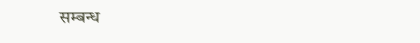सम्बन्ध